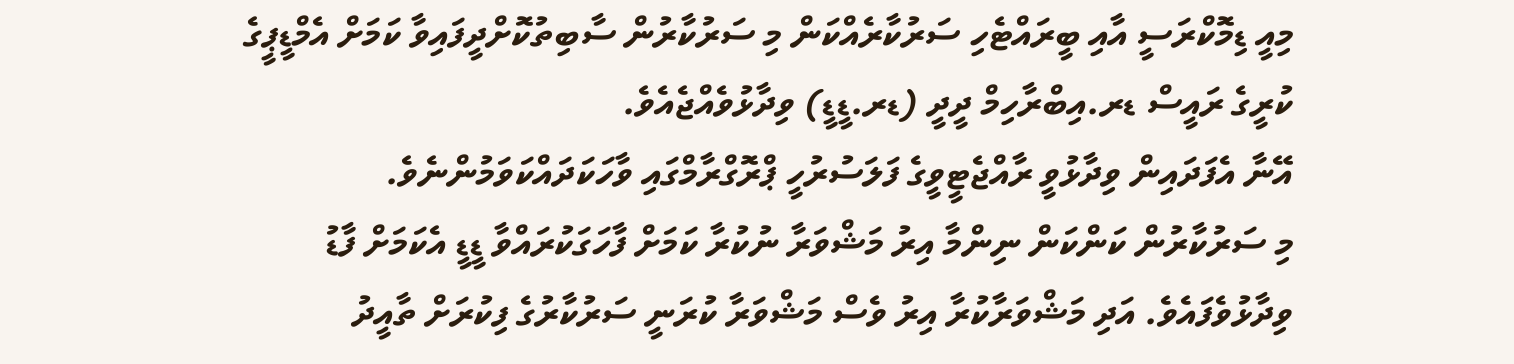މިއީ ޑިމޮކްރަސީ އާއި ބީރައްޓެހި ސަރުކާރެއްކަން މި ސަރުކާރުން ސާބިތުކޮށްދީފައިވާ ކަމަށް އެމްޑީޕީގެ ކުރީގެ ރައީސް ޑރ.އިބްރާހިމް ދީދީ (ޑރ.ޑީޑީ) ވިދާޅުވެއްޖެއެވެ.
އޭނާ އެފަދައިން ވިދާޅުވީ ރާއްޖެޓީވީގެ ފަލަސުރުހީ ޕްރޮގްރާމްގައި ވާހަކަދައްކަވަމުންނެވެ.
މި ސަރުކާރުން ކަންކަން ނިންމާ އިރު މަޝްވަރާ ނުކުރާ ކަމަށް ފާހަގަކުރައްވާ ޑީޑީ އެކަމަށް ފާޑު ވިދާޅުވެފައެވެ. އަދި މަޝްވަރާކުރާ އިރު ވެސް މަޝްވަރާ ކުރަނީ ސަރުކާރުގެ ފިކުރަށް ތާއީދު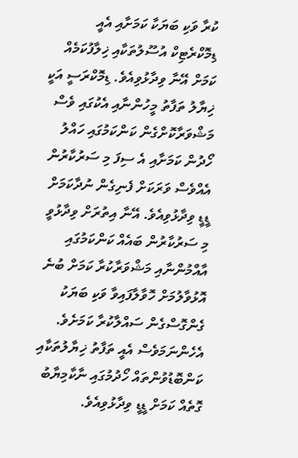ކުރާ ވަކި ބަޔަކާ ކަމަށާއި އެއީ ޑިމޮކްރެޓިކް އުސޫލުތަކާއި ޚިލާފުކަމެއް ކަމަށް އޭނާ ވިދާޅުވިއެވެ. ޑިމޮކްރަސީ އަކީ ޚިޔާލު ތަފާތު މީހުންނާއި އެކުގައި ވެސް މަޝްވަރާކޮށްގެން ކަންކަމުގައި ހައްލު ހޯދުން ކަމަށާއި އެ ސިފަ މި ސަރުކާރުން އެއްވެސް ވަރަކަށް ފެނިގެން ނުދާކަމަށް ޑީޑީ ވިދާޅުވިއެވެ. އޭނާ އިތުރަށް ވިދާޅުވީ މި ސަރުކާރުން ބައެއް ކަންކަމުގައި އާއްމުންނާއި މަޝްވަރާކުރާ ކަމަށް ބުނެ އޮޅުވާލުމަށް ހޮވާލާފައިވާ ވަކި ބަޔަކު ގެންގޮސްގެން ސައްލާކުރާ ކަމަށެވެ. އެހެންނަމަވެސް އެއީ ތަފާތު ޚިޔާލުތަކާއި ކަންބޮޑުވުންތައް ހޯދުމުގައި ނާކާމިޔާބު ގޮތެއް ކަމަށް ޑީޑީ ވިދާޅުވިއެވެ.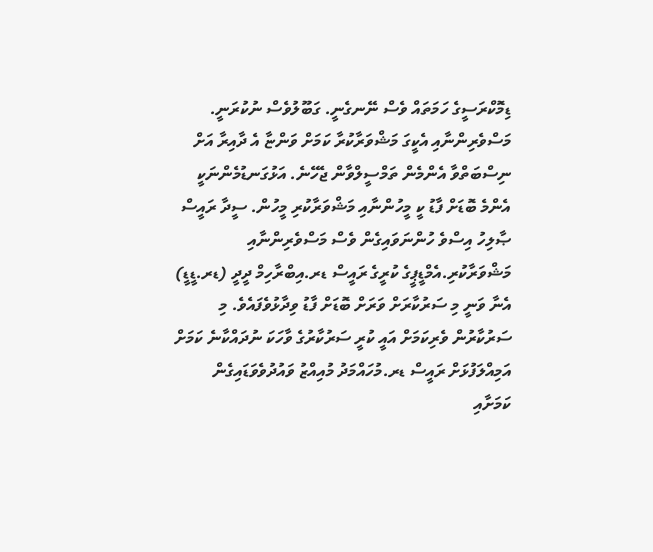ޑިމޮކްރަސީގެ ހަމަތައް ވެސް ނޭނގެނީ. ގަބޫލުވެސް ނުކުރަނީ. މަސްވެރިންނާއި އެކީގަ މަޝްވަރާކުރާ ކަމަށް ވަންޏާ އެ ދާއިރާ އަށް ނިސްބަތްވާ އެންމެން ތަމްސީލްވާން ޖެހޭނެ. އަޅުގަނޑުމެންނަކީ އެންމެ ބޮޑަށް ފާޑު ކީ މީހުންނާއި މަޝްވަރާކުރި މީހުން. ސީދާ ރައީސް ޞާލިހު އިސްވެ ހުންނަވައިގެން ވެސް މަސްވެރިންނާއި މަޝްވަރާކުރި.އެމްޑީޕީގެ ކުރީގެ ރައީސް ޑރ.އިބްރާހިމް ދީދީ (ޑރ.ޑީޑީ)
އެނާ ވަނީ މި ސަރުކާރަށް ވަރަށް ބޮޑަށް ފާޑު ވިދާޅުވެފައެވެ. މި ސަރުކާރުން ވެރިކަމަށް އައީ ކުރީ ސަރުކާރުގެ ވާހަކަ ނުދައްކާނެ ކަމަށް އަމިއްލަފުޅަށް ރައީސް ޑރ.މުހައްމަދު މުއިއްޒު ވައުދުވެވަޑައިގެން ކަމަށާއި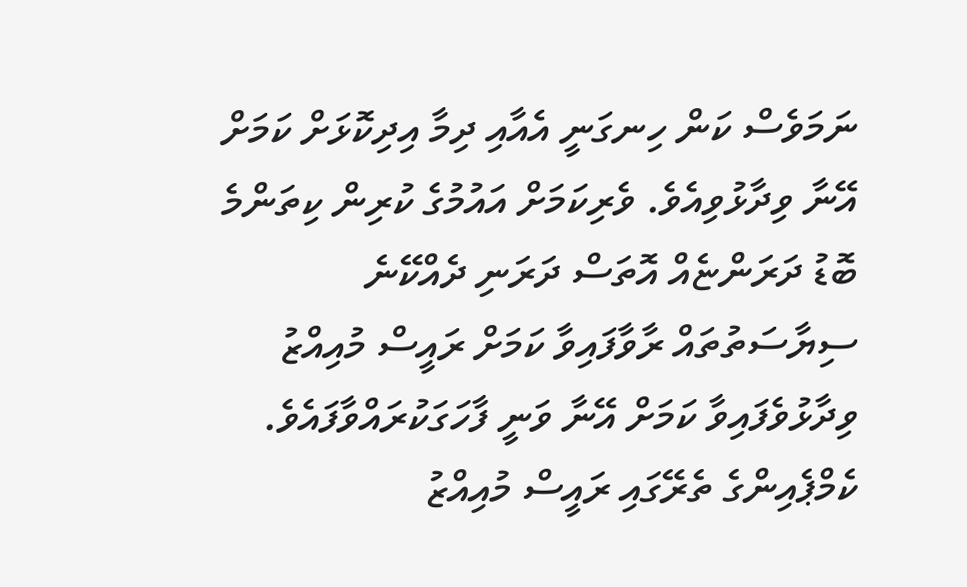ނަމަވެސް ކަން ހިނގަނީ އެއާއި ދިމާ އިދިކޮޅަށް ކަމަށް އޭނާ ވިދާޅުވިއެވެ. ވެރިކަމަށް އައުމުގެ ކުރިން ކިތަންމެ ބޮޑު ދަރަންޏެއް އޮތަސް ދަރަނި ދެއްކޭނެ ސިޔާސަތުތައް ރާވާފައިވާ ކަމަށް ރައީސް މުއިއްޒު ވިދާޅުވެފައިވާ ކަމަށް އޭނާ ވަނީ ފާހަގަކުރައްވާފައެވެ. ކެމްޕެއިންގެ ތެރޭގައި ރައީސް މުއިއްޒު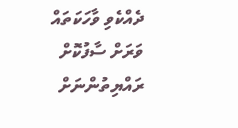ދެއްކެވި ވާހަކަތައް ވަރަށް ސާފުކޮށް ރައްޔިތުންނަށް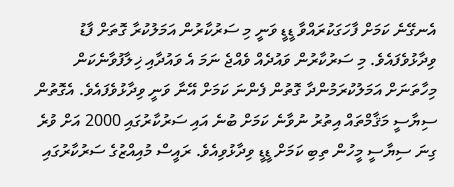އެނގޭނެ ކަމަށް ފާހަގަކުރައްވާ ޑީޑީ ވަނީ މި ސަރުކާރުން އަމަލުކުރާ ގޮތަށް ފާޑު ވިދާޅުވެފައެވެ. މި ސަރުކާރުން ވައުދެއް ވެއްޖެ ނަމަ އެ ވައުދާއި ޚިލާފުވާނެކަން މިހާތަނަށް އަމަލުކުރަމުންދާ ގޮތުން ފެންނަ ކަމަށް އޭނާ ވަނީ ވިދާޅުވެފައެވެ. އެގޮތުން ސިޔާސީ މަޤާމްތައް އިތުރު ނުވާނެ ކަމަށް ބުނެ އައި ސަރުކާރުގައި 2000 އަށް ވުރެ ގިނަ ސިޔާސީ މީހުން ތިބި ކަމަށް ޑީޑީ ވިދާޅުވިއެވެ. ރައީސް މުއިއްޒުގެ ސަރުކާރުގައި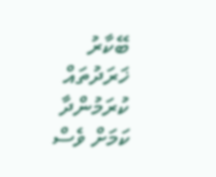ބޭކާރު ޚަރަދުތައް ކުރަމުންދާ ކަމަށް ވެސް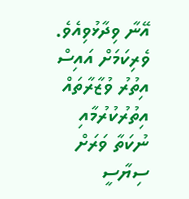އޭނާ ވިދާޅުވިއެވެ. ވެރިކަމަށް އައިސް އިތުރު ވުޒާރާތައް އިތުރުކުރުމާއި ނުކަތާ ވަރަށް ސިޔާސީ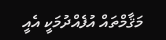މަޤާމްތައް އުފެއްދުމަކީ އެއީ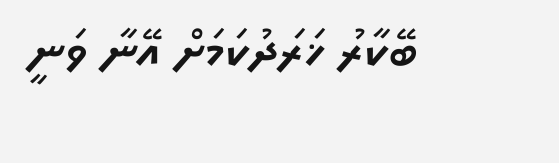ބޭކާރު ޚަރަދުކަމަށް އޭނާ ވަނީ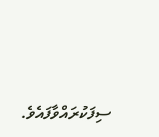ސިފަކުރައްވާފައެވެ.